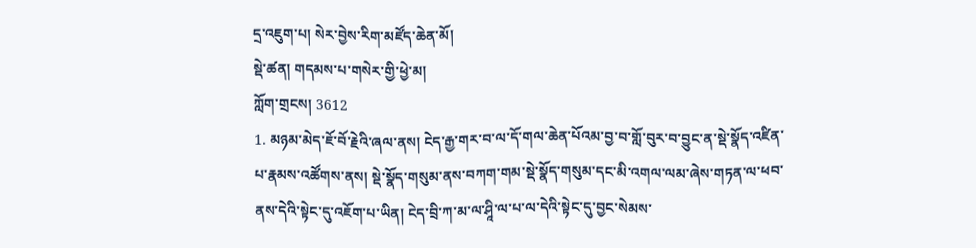དྲ་འཇུག་པ། སེར་བྱེས་རིག་མཛོད་ཆེན་མོ།
སྡེ་ཚན། གདམས་པ་གསེར་གྱི་ཕྱེ་མ།
ཀློག་གྲངས། 3612
1. མཉམ་མེད་ཇོ་བོ་རྗེའི་ཞལ་ནས། ངེད་རྒྱ་གར་བ་ལ་དོ་གལ་ཆེན་པོའམ་བྱ་བ་གློ་བུར་བ་བྱུང་ན་སྡེ་སྣོད་འཛིན་པ་རྣམས་འཚོགས་ནས། སྡེ་སྣོད་གསུམ་ནས་བཀག་གམ་སྡེ་སྣོད་གསུམ་དང་མི་འགལ་ལམ་ཞེས་གཏན་ལ་ཕབ་ནས་དེའི་སྟེང་དུ་འཇོག་པ་ཡིན། ངེད་བྲི་ཀ་མ་ལ་ཤཱི་ལ་པ་ལ་དེའི་སྟེང་དུ་བྱང་སེམས་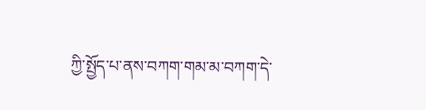ཀྱི་སྤྱོད་པ་ནས་བཀག་གམ་མ་བཀག་དེ་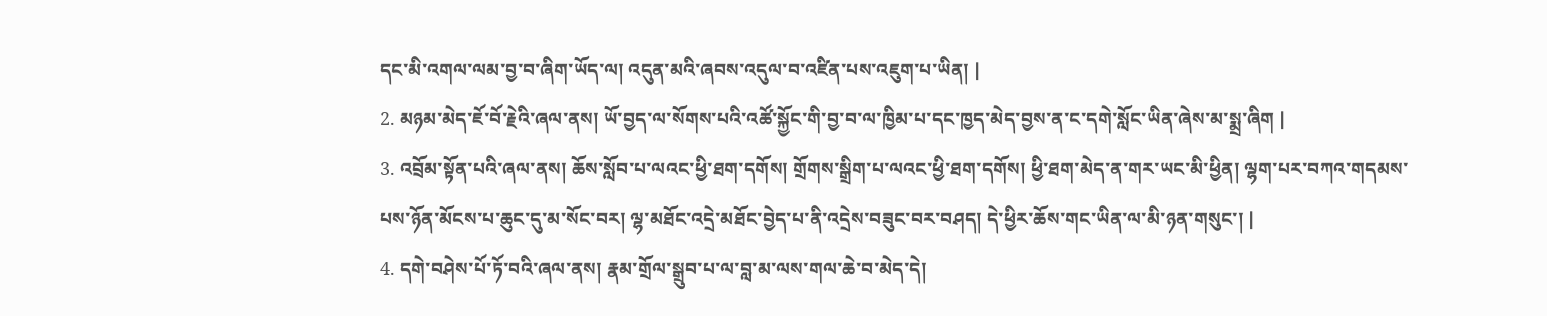དང་མི་འགལ་ལམ་བྱ་བ་ཞིག་ཡོད་ལ། འདུན་མའི་ཞབས་འདུལ་བ་འཛིན་པས་འཇུག་པ་ཡིན། |
2. མཉམ་མེད་ཇོ་བོ་རྗེའི་ཞལ་ནས། ཡོ་བྱད་ལ་སོགས་པའི་འཚོ་སྐྱོང་གི་བྱ་བ་ལ་ཁྱིམ་པ་དང་ཁྱད་མེད་བྱས་ན་ང་དགེ་སློང་ཡིན་ཞེས་མ་སྨྲ་ཞིག |
3. འབྲོམ་སྟོན་པའི་ཞལ་ནས། ཆོས་སློབ་པ་ལའང་ཕྱི་ཐག་དགོས། གྲོགས་སྒྲིག་པ་ལའང་ཕྱི་ཐག་དགོས། ཕྱི་ཐག་མེད་ན་གར་ཡང་མི་ཕྱིན། ལྷག་པར་བཀའ་གདམས་པས་ཉོན་མོངས་པ་ཆུང་དུ་མ་སོང་བར། ལྷ་མཐོང་འདྲེ་མཐོང་བྱེད་པ་ནི་འདྲེས་བཟུང་བར་བཤད། དེ་ཕྱིར་ཆོས་གང་ཡིན་ལ་མི་ཉན་གསུང་། |
4. དགེ་བཤེས་པོ་ཏོ་བའི་ཞལ་ནས། རྣམ་གྲོལ་སྒྲུབ་པ་ལ་བླ་མ་ལས་གལ་ཆེ་བ་མེད་དེ།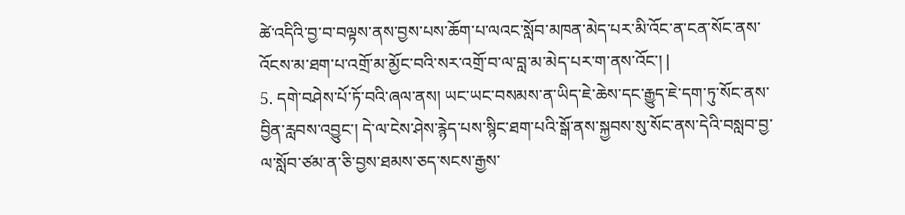ཚེ་འདིའི་བྱ་བ་བལྟས་ནས་བྱས་པས་ཆོག་པ་ལའང་སློབ་མཁན་མེད་པར་མི་འོང་ན་ངན་སོང་ནས་འོངས་མ་ཐག་པ་འགྲོ་མ་མྱོང་བའི་སར་འགྲོ་བ་ལ་བླ་མ་མེད་པར་ག་ནས་འོང་། |
5. དགེ་བཤེས་པོ་ཏོ་བའི་ཞལ་ནས། ཡང་ཡང་བསམས་ན་ཡིད་ཇེ་ཆེས་དང་རྒྱུད་ཇེ་དག་ཏུ་སོང་ནས་བྱིན་རླབས་འབྱུང་། དེ་ལ་ངེས་ཤེས་རྙེད་པས་སྙིང་ཐག་པའི་སྒོ་ནས་སྐྱབས་སུ་སོང་ནས་དེའི་བསླབ་བྱ་ལ་སློབ་ཙམ་ན་ཅི་བྱས་ཐམས་ཅད་སངས་རྒྱས་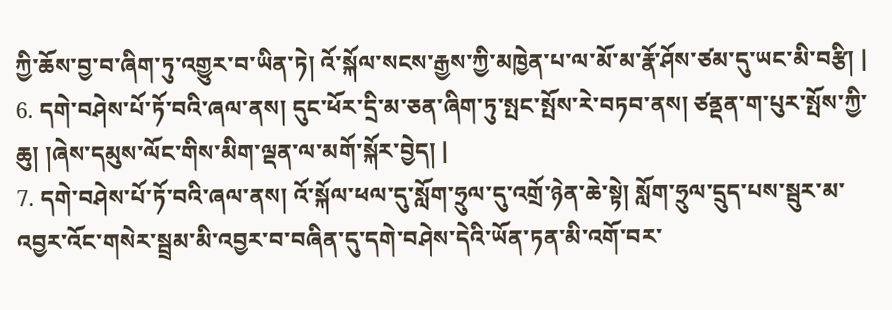ཀྱི་ཆོས་བྱ་བ་ཞིག་ཏུ་འགྱུར་བ་ཡིན་ཏེ། འོ་སྐོལ་སངས་རྒྱས་ཀྱི་མཁྱེན་པ་ལ་མོ་མ་རྣོ་ཤོས་ཙམ་དུ་ཡང་མི་བརྩི། |
6. དགེ་བཤེས་པོ་ཏོ་བའི་ཞལ་ནས། དུང་ཕོར་དྲི་མ་ཅན་ཞིག་ཏུ་སྤང་སྤོས་རེ་བཏབ་ནས། ཙནྡན་ག་པུར་སྤོས་ཀྱི་ཆུ། །ཞེས་དམུས་ལོང་གིས་མིག་ལྡན་ལ་མགོ་སྐོར་བྱེད། |
7. དགེ་བཤེས་པོ་ཏོ་བའི་ཞལ་ནས། འོ་སྐོལ་ཕལ་དུ་སློག་ཧྲུལ་དུ་འགྲོ་ཉེན་ཆེ་སྟེ། སློག་ཧྲུལ་དྲུད་པས་སྦུར་མ་འབྱར་འོང་གསེར་སྦྲམ་མི་འབྱར་བ་བཞིན་དུ་དགེ་བཤེས་དེའི་ཡོན་ཏན་མི་འགོ་བར་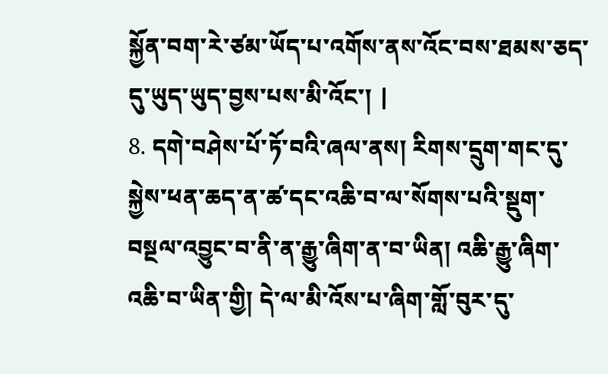སྐྱོན་བག་རེ་ཙམ་ཡོད་པ་འགོས་ནས་འོང་བས་ཐམས་ཅད་དུ་ཡུད་ཡུད་བྱས་པས་མི་འོང་། |
8. དགེ་བཤེས་པོ་ཏོ་བའི་ཞལ་ནས། རིགས་དྲུག་གང་དུ་སྐྱེས་ཕན་ཆད་ན་ཚ་དང་འཆི་བ་ལ་སོགས་པའི་སྡུག་བསྔལ་འབྱུང་བ་ནི་ན་རྒྱུ་ཞིག་ན་བ་ཡིན། འཆི་རྒྱུ་ཞིག་འཆི་བ་ཡིན་གྱི། དེ་ལ་མི་འོས་པ་ཞིག་གློ་བུར་དུ་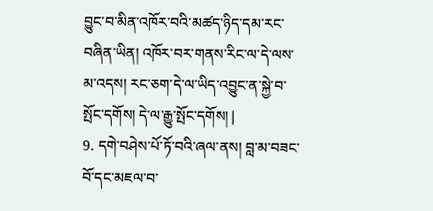བྱུང་བ་མིན་འཁོར་བའི་མཚད་ཉིད་དམ་རང་བཞིན་ཡིན། འཁོར་བར་གནས་རིང་ལ་དེ་ལས་མ་འདས། རང་ཅག་དེ་ལ་ཡིད་འབྱུང་ན་སྐྱེ་བ་སྤོང་དགོས། དེ་ལ་རྒྱུ་སྤོང་དགོས། |
9. དགེ་བཤེས་པོ་ཏོ་བའི་ཞལ་ནས། བླ་མ་བཟང་བོ་དང་མཇལ་བ་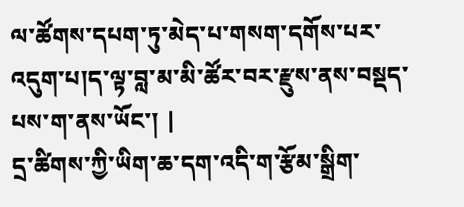ལ་ཚོགས་དཔག་ཏུ་མེད་པ་གསག་དགོས་པར་འདུག་པ།ད་ལྟ་བླ་མ་མི་ཚོར་བར་རྫུས་ནས་བསྡད་པས་ག་ནས་ཡོང་། |
དྲ་ཚིགས་ཀྱི་ཡིག་ཆ་དག་འདི་ག་རྩོམ་སྒྲིག་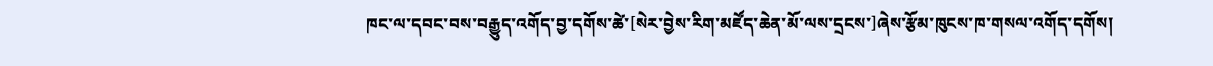ཁང་ལ་དབང་བས་བརྒྱུད་འགོད་བྱ་དགོས་ཚེ་[སེར་བྱེས་རིག་མཛོད་ཆེན་མོ་ལས་དྲངས་]ཞེས་རྩོམ་ཁུངས་ཁ་གསལ་འགོད་དགོས།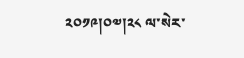༢༠༡༩།༠༧།༢༨ ལ་སེར་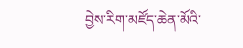བྱེས་རིག་མཛོད་ཆེན་མོའི་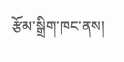རྩོམ་སྒྲིག་ཁང་ནས།